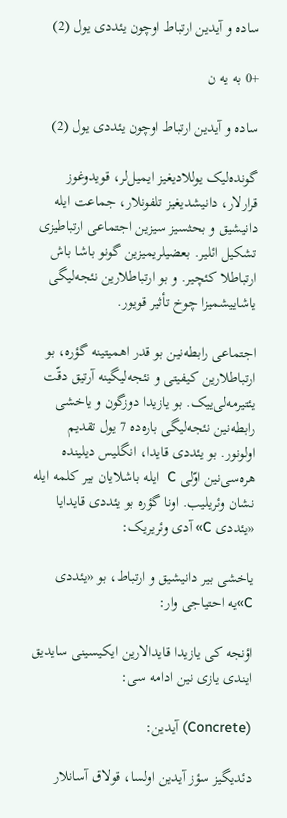ساده و آیدین ارتباط اوچون یئددی یول (2)

+0 به یه ن

ساده و آیدین ارتباط اوچون یئددی یول (2)

گونده‌لیک یوللادیغیز ایمیل‌لر، قویدوغوز قرارلار، دانیشدیغیز تلفونلار، جماعت ایله دانیشیق و بحثسیز سیزین اجتماعی ارتباطیزی تشکیل ائلیر. بعضیلریمیزین گونو باشا باش ارتباطلا کئچیر. و بو ارتباطلارین نئجه‌لیگی یاشاییشمیزا چوخ تأثیر قویور.

اجتماعی رابطه‌نین بو قدر اهمیتینه گؤره، بو ارتباطلارین کیفیتی و نئجه‌لیگینه آرتیق دقّت یئتیرمه‌لی‌ییک. بو یازیدا دوزگون و یاخشی رابطه‌نین نئجه‌لیگی باره‌ده 7 یول تقدیم اولونور. بو یئددی قایدا، انگلیس دیلینده هره‌سی‌نین اوّلی C  ایله باشلایان بیر کلمه ایله نشان وئریلیب. اونا گؤره بو یئددی قایدایا «یئددی C» آدی وئریریک:

یاخشی بیر دانیشیق و ارتباط، بو «یئددی C»یه احتیاجی وار:

اؤنجه کی یازیدا قایدالارین ایکیسینی سایدیق ایندی یازی نین ادامه سی:

(Concrete) آیدین:

دئدیگیز سؤز آیدین اولسا، قولاق آسانلار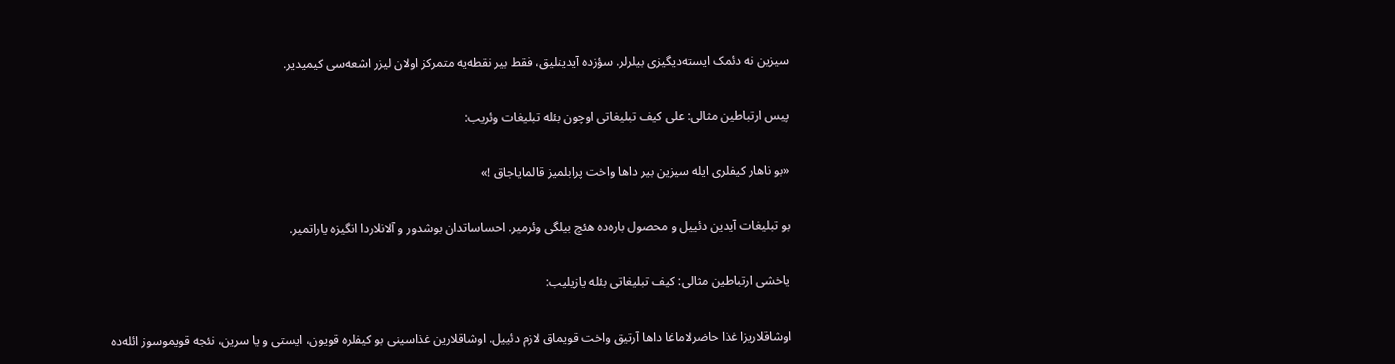سیزین نه دئمک ایسته‌دیگیزی بیلرلر. سؤزده آیدینلیق، فقط بیر نقطه‌یه متمرکز اولان لیزر اشعه‌سی کیمیدیر.

پیس ارتباطین مثالی: علی کیف تبلیغاتی اوچون بئله تبلیغات وئریب:

«بو ناهار کیفلری ایله سیزین بیر داها واخت پرابلمیز قالمایاجاق !»

بو تبلیغات آیدین دئییل و محصول باره‌ده هئچ بیلگی وئرمیر. احساساتدان بوشدور و آلانلاردا انگیزه یاراتمیر.

یاخشی ارتباطین مثالی: کیف تبلیغاتی بئله یازیلیب:

اوشاقلاریزا غذا حاضرلاماغا داها آرتیق واخت قویماق لازم دئییل. اوشاقلارین غذاسینی بو کیفلره قویون، ایستی و یا سرین، نئجه قویموسوز ائله‌ده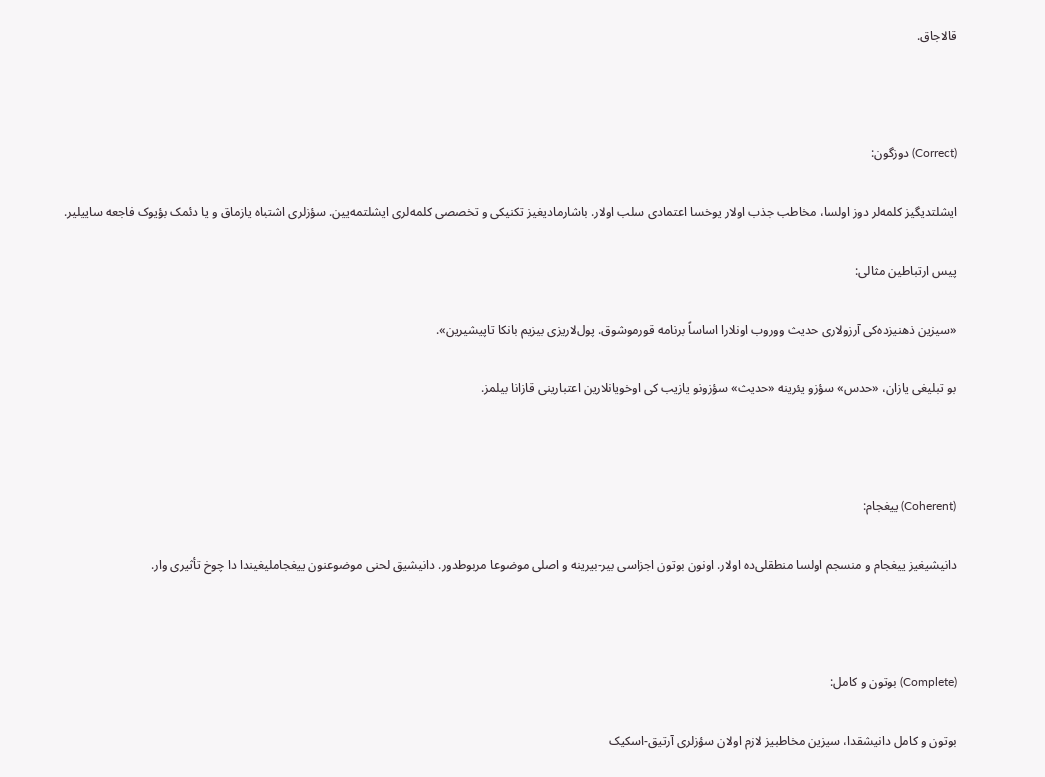قالاجاق.



(Correct) دوزگون:

ایشلتدیگیز کلمه‌لر دوز اولسا، مخاطب جذب اولار یوخسا اعتمادی سلب اولار. باشارمادیغیز تکنیکی و تخصصی کلمه‌لری ایشلتمه‌یین. سؤزلری اشتباه یازماق و یا دئمک بؤیوک فاجعه ساییلیر.

پیس ارتباطین مثالی:

«سیزین ذهنیزده‌کی آرزولاری حدیث ووروب اونلارا اساساً برنامه‌ قورموشوق. پول‌لاریزی بیزیم بانکا تاپیشیرین».

بو تبلیغی یازان، «حدس» سؤزو یئرینه «حدیث» سؤزونو یازیب کی اوخویانلارین اعتبارینی قازانا بیلمز.



(Coherent) ییغجام:

دانیشیغیز ییغجام و منسجم اولسا منطقلی‌ده اولار. اونون بوتون اجزاسی بیر-بیرینه و اصلی موضوعا مربوطدور. دانیشیق لحنی موضوعنون ییغجاملیغیندا دا چوخ تأثیری وار.



(Complete) بوتون و کامل:

بوتون و کامل دانیشقدا، سیزین مخاطبیز لازم اولان سؤزلری آرتیق-اسکیک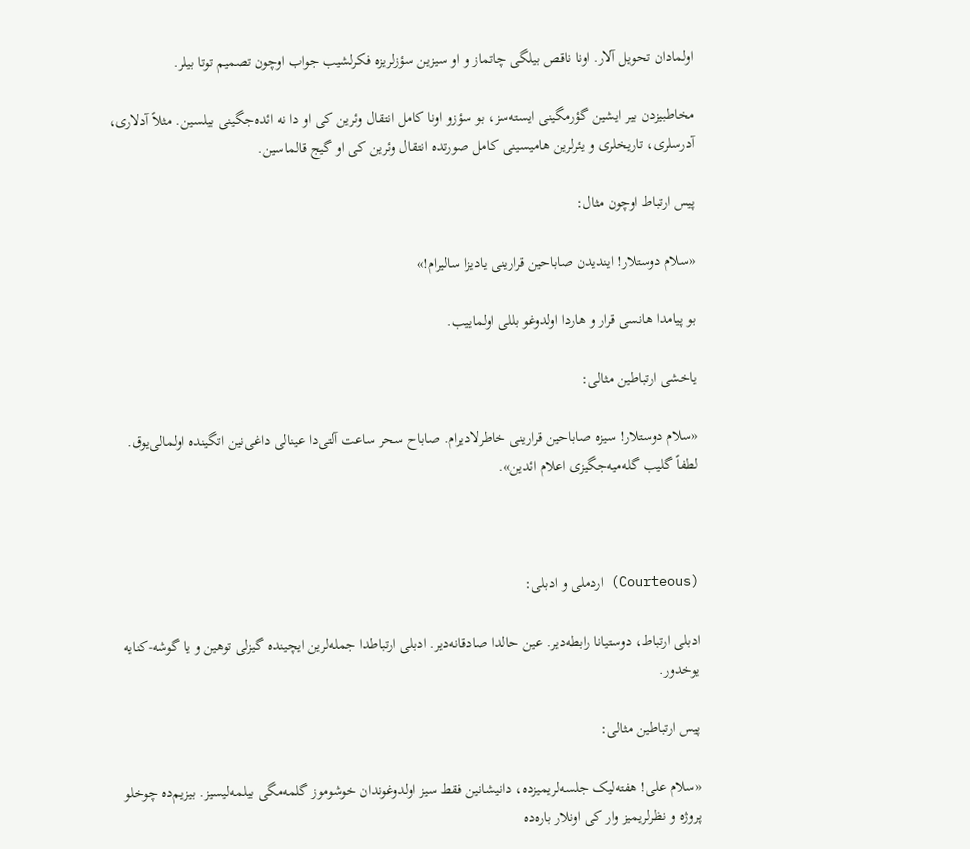اولمادان تحویل آلار. اونا ناقص بیلگی چاتماز و او سیزین سؤزلریزه فکرلشیب جواب اوچون تصمیم توتا بیلر.

مخاطبیزدن بیر ایشین گؤرمگینی ایسته‌سز، بو سؤزو اونا کامل انتقال وئرین کی او دا نه ائده‌جگینی بیلسین. مثلاً آدلاری، آدرسلری، تاریخلری و یئرلرین هامیسینی کامل صورتده انتقال وئرین کی او گیج قالماسین.

پیس ارتباط اوچون مثال:

«سلام دوستلار! ایندیدن صاباحین قرارینی یادیزا سالیرام!»

بو پیامدا هانسی قرار و هاردا اولدوغو بللی اولماییب.

یاخشی ارتباطین مثالی:

«سلام دوستلار! سیزه صاباحین قرارینی خاطرلادیرام. صاباح سحر ساعت آلتی‌دا عینالی داغی‌نین اتگینده اولمالی‌یوق. لطفاً گلیب گله‌میه‌جگیزی اعلام ائدین».



(Courteous) اردملی و ادبلی:

ادبلی ارتباط، دوستیانا رابطه‌دیر. عین حالدا صادقانه‌دیر. ادبلی ارتباطدا جمله‌لرین ایچینده گیزلی توهین و یا گوشه-کنایه یوخدور.

پیس ارتباطین مثالی:

«سلام علی! هفته‌لیک جلسه‌لریمیزده، دانیشانین فقط سیز اولدوغوندان خوشوموز گلمه‌مگی بیلمه‌لیسیز. بیزیم‌ده چوخلو پروژه و نظرلریمیز وار کی اونلار باره‌ده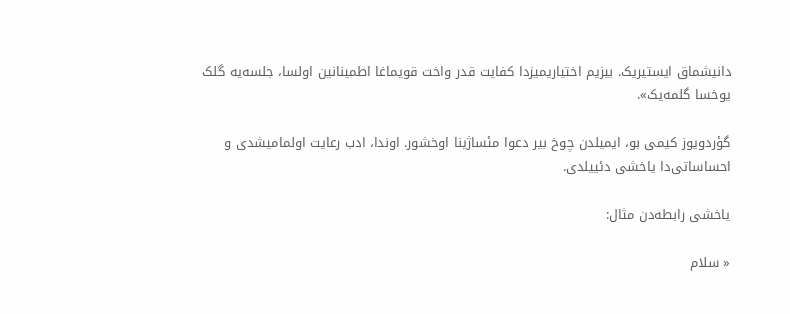دانیشماق ایستیریک. بیزیم‌ اختیاریمیزدا کفایت قدر واخت قویماغا اطمینانین اولسا، جلسه‌یه گلک یوخسا گلمه‌یک».

گؤردویوز کیمی بو، ایمیلدن چوخ بیر دعوا مئساژینا اوخشور. اوندا، ادب رعایت اولمامیشدی و احساساتی‌دا یاخشی دئییلدی.

یاخشی رابطه‌دن مثال:

« سلام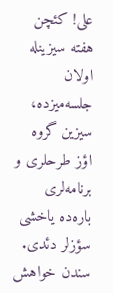علی! کئچن هفته سیزینله اولان جلسه‌میزده، سیزین گروه اؤز طرحلری و برنامه‌لری باره‌ده یاخشی سؤزلر دئدی. سندن خواهش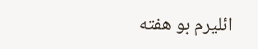ائلیرم بو هفته‌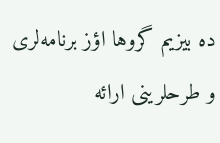ده بیزیم گروها اؤز برنامه‌لری و طرحلرینی ارائه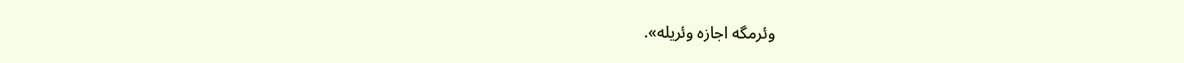وئرمگه اجازه وئریله».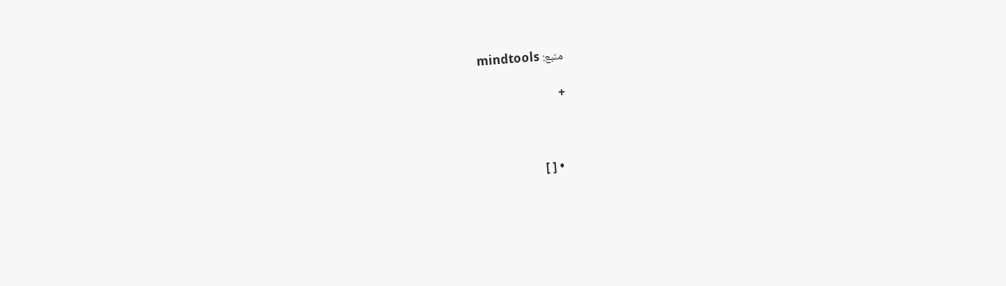منبع: mindtools

+



  • [ ]